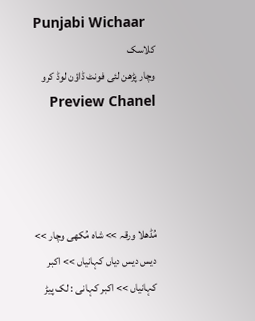Punjabi Wichaar
کلاسک
وچار پڑھن لئی فونٹ ڈاؤن لوڈ کرو Preview Chanel




مُڈھلا ورقہ >> شاہ مُکھی وچار >> دیس دیس دیاں کہانیاں >> اکبر کہانیاں >> اکبر کہانی : لک پیڑ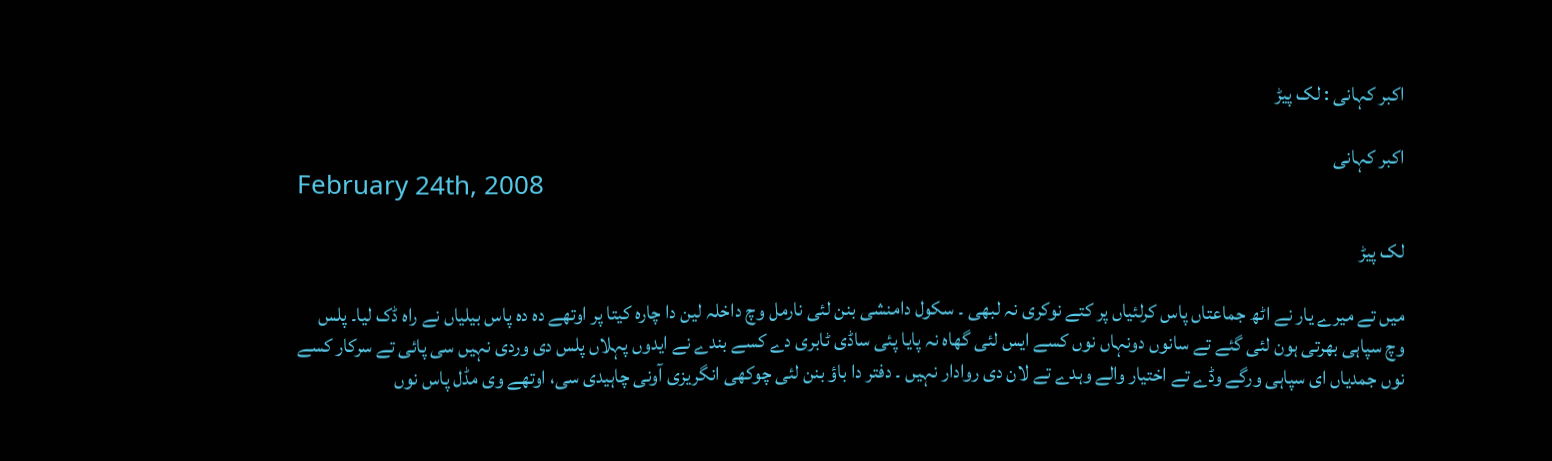اکبر کہانی : لک پیڑ

اکبر کہانی
February 24th, 2008

لک پیڑ

میں تے میرے یار نے اٹھ جماعتاں پاس کرلئیاں پر کتے نوکری نہ لبھی ۔ سکول دامنشی بنن لئی نارمل وچ داخلہ لین دا چارہ کیتا پر اوتھے دہ دہ پاس بیلیاں نے راہ ڈک لیا۔ پلس وچ سپاہی بھرتی ہون لئی گئے تے سانوں دونہاں نوں کسے ایس لئی گھاہ نہ پایا پئی ساڈی ٹابری دے کسے بندے نے ایدوں پہلاں پلس دی وردی نہیں سی پائی تے سرکار کسے نوں جمدیاں ای سپاہی ورگے وڈے تے اختیار والے وہدے تے لان دی روادار نہیں ۔ دفتر دا باؤ بنن لئی چوکھی انگریزی آونی چاہیدی سی، اوتھے وی مڈل پاس نوں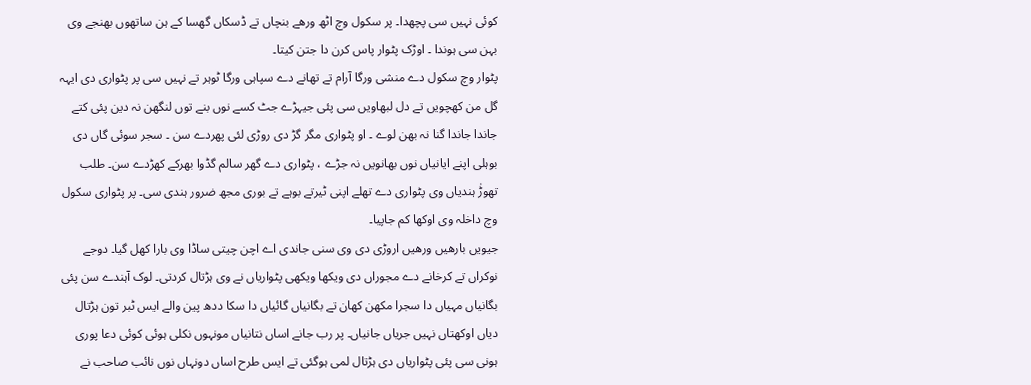کوئی نہیں سی پچھدا۔ پر سکول وچ اٹھ ورھے بنچاں تے ڈسکاں گھسا کے ہن ساتھوں بھنجے وی بہن سی ہوندا ۔ اوڑک پٹوار پاس کرن دا جتن کیتا۔
پٹوار وچ سکول دے منشی ورگا آرام تے تھانے دے سپاہی ورگا ٹوہر تے نہیں سی پر پٹواری دی ایہہ گل من کھچویں تے دل لبھاویں سی پئی جیہڑے جٹ کسے نوں بنے توں لنگھن نہ دین پئی کتے جاندا جاندا گنا نہ بھن لوے ۔ او پٹواری مگر گڑ دی روڑی لئی پھردے سن ۔ سجر سوئی گاں دی بوہلی اپنے ایانیاں نوں بھانویں نہ جڑے ، پٹواری دے گھر سالم گڈوا بھرکے کھڑدے سن۔ طلب تھوڑٰ ہندیاں وی پٹواری دے تھلے اپنی ٹیرتے بوہے تے بوری مجھ ضرور ہندی سی۔ پر پٹواری سکول وچ داخلہ وی اوکھا کم جاپیا۔
جیویں بارھیں ورھیں اروڑی دی وی سنی جاندی اے اچن چیتی ساڈا وی بارا کھل گیا۔ دوجے نوکراں تے کرخانے دے مجوراں دی ویکھا ویکھی پٹواریاں نے وی ہڑتال کردتی۔ لوک آہندے سن پئی بگانیاں مہیاں دا سجرا مکھن کھان تے بگانیاں گائیاں دا سکا ددھ پین والے ایس ٹبر تون ہڑتال دیاں اوکھتاں نہیں جریاں جانیاں۔ پر رب جانے اساں نتانیاں مونہوں نکلی ہوئی کوئی دعا پوری ہونی سی پئی پٹواریاں دی ہڑتال لمی ہوگئی تے ایس طرح اساں دونہاں نوں نائب صاحب نے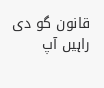قانون گو دی راہیں آپ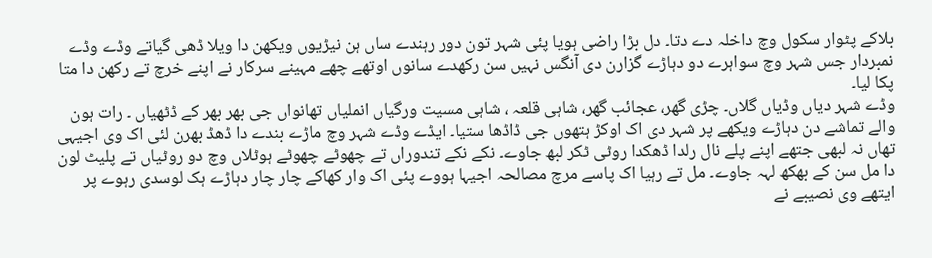بلاکے پٹوار سکول وچ داخلہ دے دتا۔ دل بڑا راضی ہویا پئی شہر تون دور رہندے ساں ہن نیڑیوں ویکھن دا ویلا ڈھی گیاتے وڈے وڈے نمبردار جس شہر وچ سواہرے دو دہاڑے گزارن دی آنگس نہیں سن رکھدے سانوں اوتھے چھے مہینے سرکار نے اپنے خرچ تے رکھن دا متا پکا لیا۔
وڈے شہر دیاں وڈیاں گلاں۔ چڑی گھر، عجائب گھر، شاہی قلعہ ، شاہی مسیت ورگیاں انملیاں تھانواں جی بھر بھر کے ڈٹھیاں ۔ رات ہون والے تماشے دن دہاڑے ویکھے پر شہر دی اک اوکڑ ہتھوں جی ڈاڈھا ستیا۔ ایڈے وڈے شہر وچ ماڑے بندے دا ڈھڈ بھرن لئی اک وی اجیہی تھاں نہ لبھی جتھے اپنے پلے نال رلدا ڈھکدا روٹی ٹکر لبھ جاوے۔ نکے نکے تندوراں تے چھوٹے چھوٹے ہوٹلاں وچ دو روٹیاں تے پلیٹ لون دا مل سن کے بھکھ لہہ جاوے۔ مل تے رہیا اک پاسے مرچ مصالحہ اجیہا ہووے پئی اک وار کھاکے چار چار دہاڑے ہک لوسدی رہوے پر ایتھے وی نصیبے نے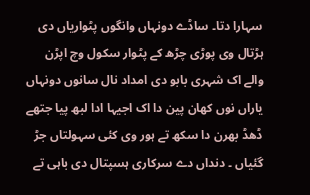سہارا دتا۔ ساڈے دونہاں وانگوں پٹواریاں دی ہڑتال وی پوڑی چڑھ کے پٹوار سکول وچ اپڑن والے اک شہری بابو دی امداد نال سانوں دونہاں یاراں نوں کھان پین دا اک اجیہا ادا لبھ پیا جتھے ڈھڈ بھرن دا سکھ تے ہور وی کئی سہولتاں جڑ گئیاں ۔ دنداں دے سرکاری ہسپتال دی باہی تے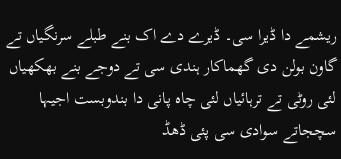ریشمے دا ڈیرا سی۔ ڈیرے دے اک بنے طبلے سرنگیاں تے گاون بولن دی گھماکار ہندی سی تے دوجے بنے بھکھیاں لئی روٹی تے ترہائیاں لئی چاہ پانی دا بندوبست اجیہا سچجاتے سوادی سی پئی ڈھڈ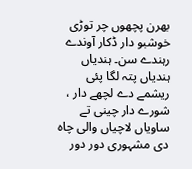بھرن پچھوں چر توڑی خوشبو دار ڈکار آوندے رہندے سن۔ ہندیاں ہندیاں پتہ لگا پئی ریشمے دے لچھے دار ، شورے دار چینی تے ساویاں لاچیاں والی چاہ دی مشہوری دور دور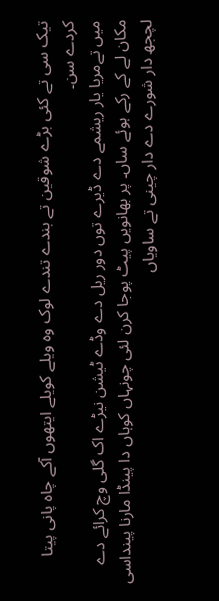تیک سی تے کئی بڑے شوقین تے بندے تندے لوک وہ ویلے کویلے ایتھوں آکے چاہ پانی پیتا کردے سن۔
میں تےمریا یار ریشمے دے ڈیرے توں دور ریل دے وڈے ٹیشن نیڑے اک گلی وچ کرائے دے مکان لے کے رکے ہوئے ساں۔ پر بھانویں پیٹ پوجا کرن لئی چونہاں کوہاں دا پینڈا مارنا پینداسی لچجھ دار شورے دے دار چینی تے ساویاں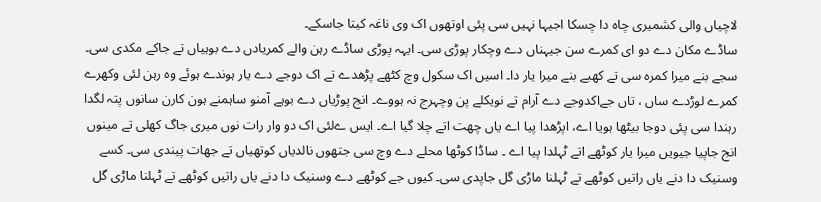لاچیاں والی کشمیری چاہ دا چسکا اجیہا نہیں سی پئی اوتھوں اک وی ناغہ کیتا جاسکے۔
ساڈے مکان دے دو ای کمرے سن جیہناں دے وچکار پوڑی سی۔ ایہہ پوڑی ساڈے رہن والے کمریادں دے بوہیاں تے جاکے مکدی سی۔ سجے بنے میرا کمرہ سی تے کھبے بنے میرا یار دا۔ اسیں اک سکول وچ کٹھے پڑھدے تے اک دوجے دے یار ہوندے ہوئے وہ رہن لئی وکھرے کمرے لوڑدے ساں ، تاں جےاکدوجے دے آرام تے نویکلے پن وچہرج نہ ہووے۔ انج پوڑیاں دے بوہے آمنو ساہمنے ہون کارن سانوں پتہ لگدا رہندا سی پئی دوجا بیٹھا ہویا اے، اپڑھدا پیا اے یاں چھت اتے چلا گیا اے۔ ایس ےلئی اک دو وار رات نوں میری جاگ کھلی تے مینوں انج جاپیا جیویں میرا یار کوٹھے اتے ٹہلدا پیا اے ۔ ساڈا کوٹھا محلے دے وچ سی جتھوں نالدیاں کوتھیاں تے جھات پیندی سی۔ کسے وسنیک دا دنے یاں راتیں کوٹھے تے ٹہلنا ماڑی گل جاپدی سی۔ کیوں جے کوٹھے دے وسنیک دا دنے یاں راتیں کوٹھے تے ٹہلنا ماڑی گل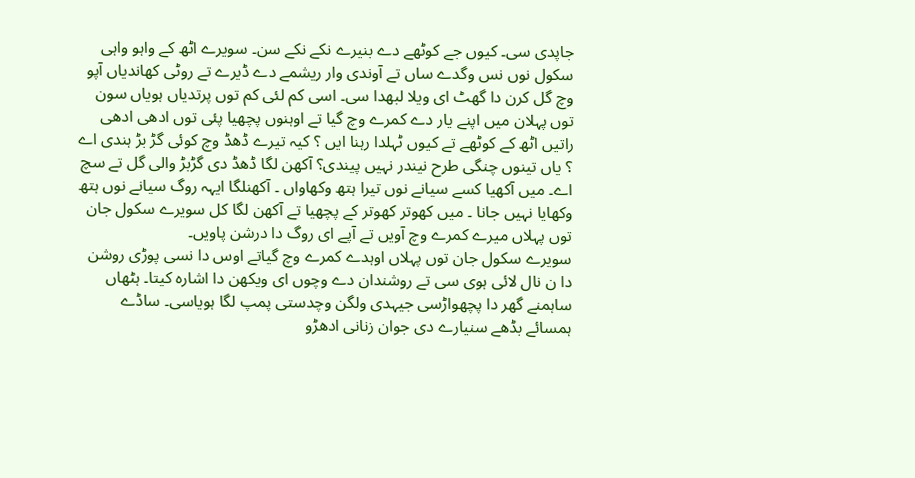جاپدی سی۔ کیوں جے کوٹھے دے بنیرے نکے نکے سن۔ سویرے اٹھ کے واہو واہی سکول نوں نس وگدے ساں تے آوندی وار ریشمے دے ڈیرے تے روٹی کھاندیاں آپو وچ گل کرن دا گھٹ ای ویلا لبھدا سی۔ اسی کم لئی کم توں پرتدیاں ہویاں سون توں پہلان میں اپنے یار دے کمرے وچ گیا تے اوہنوں پچھیا پئی توں ادھی ادھی راتیں اٹھ کے کوٹھے تے کیوں ٹہلدا رہنا ایں ؟ کیہ تیرے ڈھڈ وچ کوئی گڑ بڑ ہندی اے ؟ یاں تینوں چنگی طرح نیندر نہیں پیندی؟ آکھن لگا ڈھڈ دی گڑبڑ والی گل تے سچ اے۔ میں آکھیا کسے سیانے نوں تیرا ہتھ وکھاواں ۔ آکھنلگا ایہہ روگ سیانے نوں ہتھ وکھایا نہیں جانا ۔ میں کھوتر کھوتر کے پچھیا تے آکھن لگا کل سویرے سکول جان توں پہلاں میرے کمرے وچ آویں تے آپے ای روگ دا درشن پاویں۔
سویرے سکول جان توں پہلاں اوہدے کمرے وچ گیاتے اوس دا نسی پوڑی روشن دا ن نال لائی ہوی سی تے روشندان دے وچوں ای ویکھن دا اشارہ کیتا۔ ہٹھاں ساہمنے گھر دا پچھواڑسی جیہدی ولگن وچدستی پمپ لگا ہویاسی۔ ساڈے ہمسائے بڈھے سنیارے دی جوان زنانی ادھڑو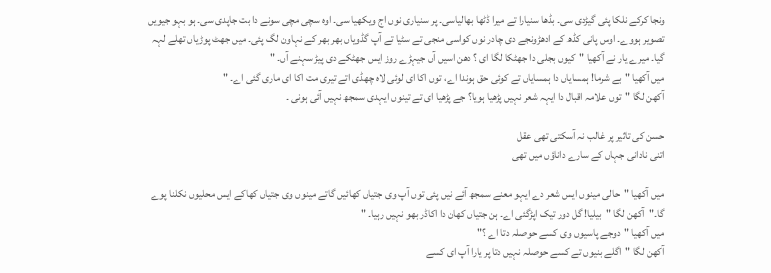ونجا کرکے نلکا پئی گیڑدی سی۔ بڈھا سنیارا تے میرا ڈٹھا بھالیاسی۔ پر سنیاری نوں اج ویکھیا سی۔ اوہ سچی مچی سونے دا بت جاپدی سی۔ ہو بہو جیویں تصویر ہووے۔ اوس پانی کڈھ کے ادھڑونجے دی چادر نوں کواسی منجی تے سٹیا تے آپ گڈویاں بھر بھر کے نہاون لگ پئی۔ میں جھٹ پوڑیاں تھلے لہہ گیا۔ میرے یار نے آکھیا "کیوں بجلی دا جھٹکا لگا ای ؟ دھن اسیں آں جیہڑے روز ایس جھٹکے دی پیڑ سہنے آں۔ "
میں آکھیا "بے شرما! ہمسایاں دا ہمسایاں تے کوئی حق ہوندا اے، توں اکا ای لوئی لاہ چھڈی اتے تیری مت اکا ای ماری گئی اے۔ "
آکھن لگا "توں علامہ اقبال دا ایہہ شعر نہیں پڑھیا ہویا؟ جے پڑھیا ای تے تینوں ایہدی سمجھ نہیں آئی ہونی ۔

حسن کی تاثیر پر غالب نہ آسکتی تھی عقل
اتنی نادانی جہاں کے سارے داناؤں میں تھی

میں آکھیا "حالی مینوں ایس شعر دے ایہو معنے سمجھ آئے نیں پئی توں آپ وی جتیاں کھائیں گاتے مینوں وی جتیاں کھاکے ایس محلیوں نکلنا پوے گا۔"آکھن لگا "بیلیا! گل دور تیک اپڑگئی اے۔ ہن جتیاں کھان دا اکاڈر بھو نہیں رہیا۔ "
میں آکھیا "دوجے پاسیوں وی کسے حوصلہ دتا اے ؟"
آکھن لگا "اگلے بنیوں تے کسے حوصلہ نہیں دتا پر یارا آپ ای کسے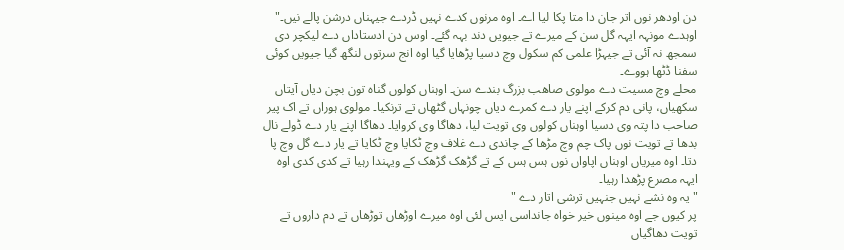دن اودھر نوں اتر جان دا متا پکا لیا اے۔ اوہ مرنوں کدے نہیں ڈردے جیہناں درشن پالے نیں۔"
اوہدے مونہہ ایہہ گل سن کے میرے تے جیویں دند بہہ گئے۔ اوس دن ادستاداں دے لیکچر دی سمجھ نہ آئی تے جیہڑا علمی کم سکول وچ دسیا پڑھایا گیا اوہ انج سرتوں لنگھ گیا جیویں کوئی سفنا ڈٹھا ہووے۔
محلے وچ مسیت دے مولوی صاھب بزرگ بندے سن۔ اوہناں کولوں گناہ تون بچن دیاں آیتاں سکھیاں، پانی دم کرکے اپنے یار دے کمرے دیاں چونہاں گٹھاں تے ترنکیا۔ مولوی ہوراں تے اک پیر صاحب دا پتہ وی دسیا اوہناں کولوں وی تویت لیا، دھاگا وی کروایا۔ دھاگا اپنے یار دے ڈولے نال بدھا تے تویت نوں پاک چم وچ مڑھا کے چاندی دے غلاف وچ ٹکایا وچ ٹکایا تے یار دے گل وچ پا دتا۔ اوہ میریاں اوہناں اپاواں نوں ہس ہس کے تے گڑھک گڑھک کے ویہندا رہیا تے کدی کدی اوہ ایہہ مصرع پڑھدا رہیا۔
"یہ وہ نشے نہیں جنہیں ترشی اتار دے "
پر کیوں جے اوہ مینوں خیر خواہ جانداسی ایس لئی اوہ میرے اوڑھاں توڑھاں تے دم داروں تے تویت دھاگیاں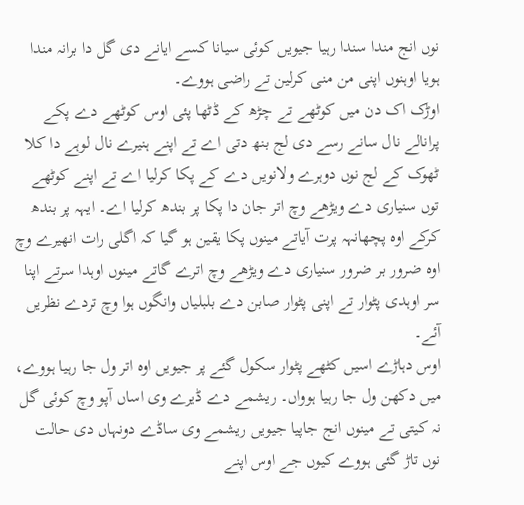نوں انج مندا سندا رہیا جیویں کوئی سیانا کسے ایانے دی گل دا برانہ مندا ہویا اوہنوں اپنی من منی کرلین تے راضی ہووے۔
اوڑک اک دن میں کوٹھے تے چڑھ کے ڈٹھا پئی اوس کوٹھے دے پکے پرانالے نال سانے رسے دی لج بنھ دتی اے تے اپنے ہنیرے نال لوہے دا کلا ٹھوک کے لج نوں دوہرے ولانویں دے کے پکا کرلیا اے تے اپنے کوٹھے توں سنیاری دے ویڑھے وچ اتر جان دا پکا پر بندھ کرلیا اے۔ ایہہ پر بندھ کرکے اوہ پچھانہہ پرت آیاتے مینوں پکا یقین ہو گیا کہ اگلی رات انھیرے وچ اوہ ضرور بر ضرور سنیاری دے ویڑھے وچ اترے گاتے مینوں اوہدا سرتے اپنا سر اوہدی پٹوار تے اپنی پٹوار صابن دے بلبلیاں وانگوں ہوا وچ تردے نظریں آئے۔
اوس دہاڑے اسیں کٹھے پٹوار سکول گئے پر جیویں اوہ اتر ول جا رہیا ہووے، میں دکھن ول جا رہیا ہوواں۔ ریشمے دے ڈیرے وی اساں آپو وچ کوئی گل نہ کیتی تے مینوں انج جاپیا جیویں ریشمے وی ساڈے دونہاں دی حالت نوں تاڑ گئی ہووے کیوں جے اوس اپنے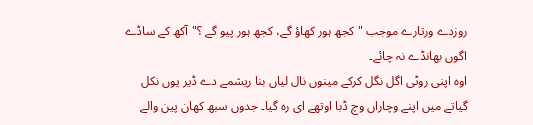روزدے ورتارے موجب "کجھ ہور کھاؤ گے، کجھ ہور پیو گے ؟"آکھ کے ساڈے اگوں بھانڈے نہ چائے۔
اوہ اپنی روٹی اگل نگل کرکے مینوں نال لیاں بنا ریشمے دے ڈیر یوں نکل گیاتے میں اپنے وچاراں وچ ڈبا اوتھے ای رہ گیا۔ جدوں سبھ کھان پین والے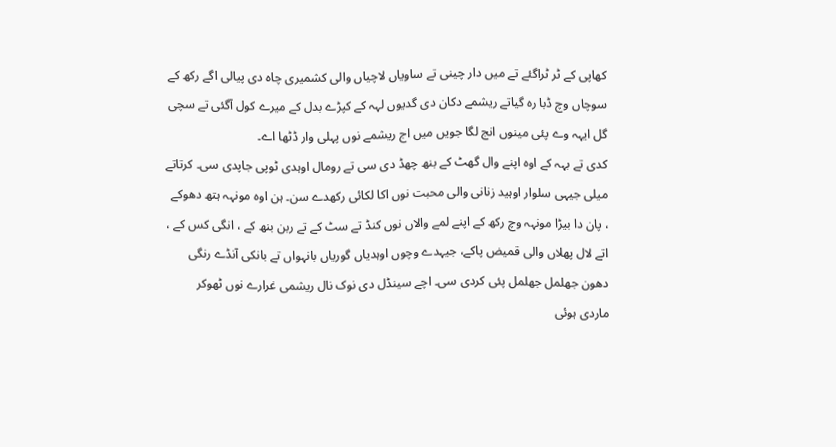کھاپی کے ٹر ٹراگئے تے میں دار چینی تے ساویاں لاچیاں والی کشمیری چاہ دی پیالی اگے رکھ کے سوچاں وچ ڈبا رہ گیاتے ریشمے دکان دی گدیوں لہہ کے کپڑے بدل کے میرے کول آگئی تے سچی گل ایہہ وے پئی مینوں انج لگا جویں میں اج ریشمے نوں پہلی وار ڈٹھا اے۔
کدی تے بہہ کے اوہ اپنے وال گھٹ کے بنھ چھڈ دی سی تے رومال اوہدی ٹوپی جاپدی سی۔ کرتاتے میلی جیہی سلوار اوہید زنانی والی محبت نوں اکا لکائی رکھدے سن۔ ہن اوہ مونہہ ہتھ دھوکے ، پان دا بیڑا مونہہ وچ رکھ کے اپنے لمے والاں نوں کنڈ تے سٹ کے تے ربن بنھ کے ، انگی کس کے ، اتے لال پھلاں والی قمیض پاکے، جیہدے وچوں اوہدیاں گوریاں بانہواں تے بانکی آنڈے رنگی دھون جھلمل جھلمل پئی کردی سی۔ اچے سینڈل دی نوک نال ریشمی غرارے نوں ٹھوکر ماردی ہوئی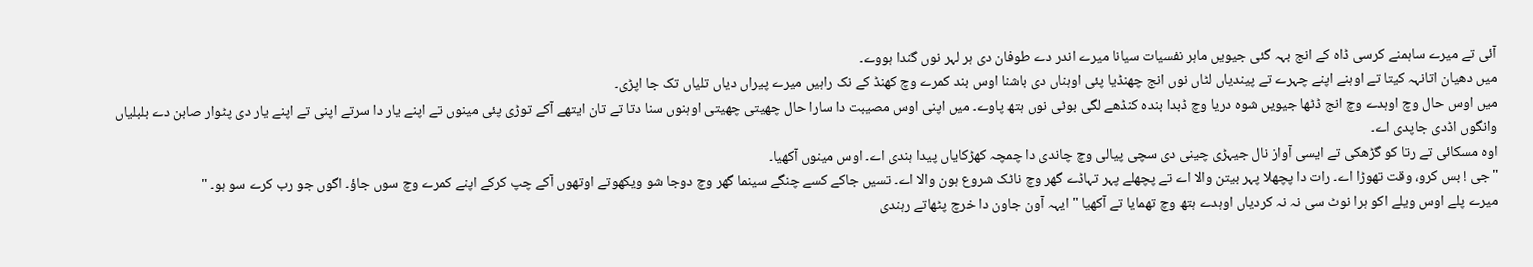آئی تے میرے ساہمنے کرسی ڈاہ کے انج بہہ گئی جیویں ماہر نفسیات سیانا میرے اندر دے طوفان دی ہر لہر نوں گندا ہووے۔
میں دھیان اتانہہ کیتا تے اوہنے اپنے چہرے تے پیندیاں لٹاں نوں انج چھنڈیا پئی اوہناں دی باشنا اوس بند کمرے وچ کھنڈ کے نک راہیں میرے پیراں دیاں تلیاں تک جا اپڑی۔
میں اوس حال وچ اوہدے وچ انج ڈٹھا جیویں شوہ دریا وچ ڈبدا بندہ کنڈھے لگی بوٹی نوں ہتھ پاوے۔ میں اپنی اوس مصیبت دا سارا حال چھیتی چھیتی اوہنوں سنا دتا تے تان ایتھے آکے توڑی پئی مینوں تے اپنے یار دا سرتے اپنی تے اپنے یار دی پٹوار صابن دے بلبلیاں وانگوں اڈدی جاپدی اے۔
اوہ مسکائی تے رتا کو گڑھکی تے ایسی آواز نال جیہڑی چینی دی سچی پیالی وچ چاندی دا چمچہ کھڑکایاں پیدا ہندی اے۔ اوس مینوں آکھیا۔
"جی ! بس کرو، وقت تھوڑا اے۔ رات دا پچھلا پہر بیتن والا اے تے پچھلے پہر تہاڈے گھر وچ ناٹک شروع ہون والا اے۔ تسیں جاکے کسے چنگے سینما گھر وچ دوجا شو ویکھوتے اوتھوں آکے چپ کرکے اپنے کمرے وچ سوں جاؤ۔ اگوں جو رب کرے سو ہو۔ "
میرے پلے اوس ویلے اکو ہرا نوٹ سی نہ نہ کردیاں اوہدے ہتھ وچ تھمایا تے آکھیا " ایہہ آون جاون دا خرچ پٹھاتے رہندی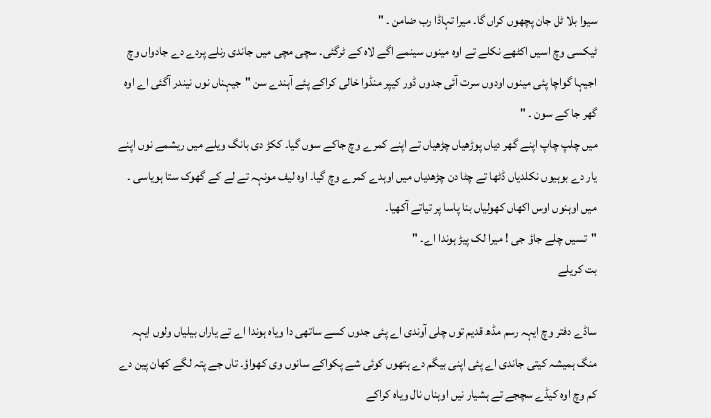سیوا بلا ٹل جان پچھوں کراں گا۔ میرا تہاڈا رب ضامن ۔ "
ٹیکسی وچ اسیں اکٹھے نکلے تے اوہ مینوں سینمے اگے لاہ کے ٹرگئی۔ سچی مچی میں جاندی رنلے پردے دے جادواں وچ اجیہا گواچا پئی مینوں اودوں سرت آئی جدوں ڈور کیپر منڈوا خالی کراکے پئے آہندے سن "جیہناں نوں نیندر آگئی اے اوہ گھر جا کے سون ۔ "
میں چلپ چاپ اپنے گھر دیاں پوڑھیاں چڑھیاں تے اپنے کمرے وچ جاکے سوں گیا۔ ککڑ دی بانگ ویلے میں ریشمے نوں اپنے یار دے بوہیوں نکلدیاں ڈٹھا تے چٹا دن چڑھدیاں میں اوہدے کمرے وچ گیا۔ اوہ لیف مونہہ تے لے کے گھوک ستا ہویاسی ۔ میں اوہنوں اوس اکھاں کھولیاں بنا پاسا پر تیاتے آکھیا۔
"تسیں چلے جاؤ جی ! میرا لک پیڑ ہوندا اے۔ "
بت کریلے

ساڈے دفتر وچ ایہہ رسم مڈھ قدیم توں چلی آوندی اے پئی جدوں کسے ساتھی دا ویاہ ہوندا اے تے یاراں بیلیاں ولوں ایہہ منگ ہمیشہ کیتی جاندی اے پئی اپنی بیگم دے ہتھوں کوئی شے پکواکے سانوں وی کھواؤ۔ تاں جے پتہ لگے کھان پین دے کم وچ اوہ کیڈے سچجے تے ہشیار نیں اوہناں نال ویاہ کراکے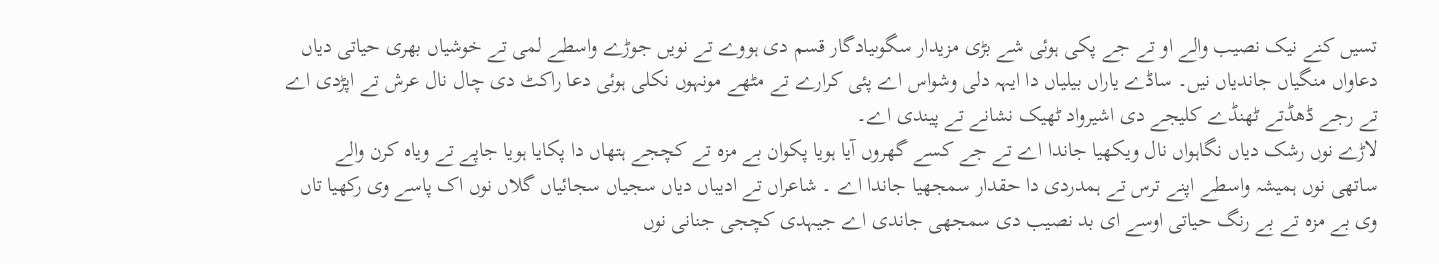تسیں کنے نیک نصیب والے او تے جے پکی ہوئی شے بڑی مزیدار سگوںیادگار قسم دی ہووے تے نویں جوڑے واسطے لمی تے خوشیاں بھری حیاتی دیاں دعاواں منگیاں جاندیاں نیں۔ ساڈے یاراں بیلیاں دا ایہہ دلی وشواس اے پئی کرارے تے مٹھے مونہوں نکلی ہوئی دعا راکٹ دی چال نال عرش تے اپڑدی اے تے رجے ڈھڈتے ٹھنڈے کلیجے دی اشیرواد ٹھیک نشانے تے پیندی اے۔
لاڑے نوں رشک دیاں نگاہواں نال ویکھیا جاندا اے تے جے کسے گھروں آیا ہویا پکوان بے مزہ تے کچجے ہتھاں دا پکایا ہویا جاپے تے ویاہ کرن والے ساتھی نوں ہمیشہ واسطے اپنے ترس تے ہمدردی دا حقدار سمجھیا جاندا اے ۔ شاعراں تے ادیباں دیاں سجیاں سجائیاں گلاں نوں اک پاسے وی رکھیا تاں وی بے مزہ تے بے رنگ حیاتی اوسے ای بد نصیب دی سمجھی جاندی اے جیہدی کچجی جنانی نوں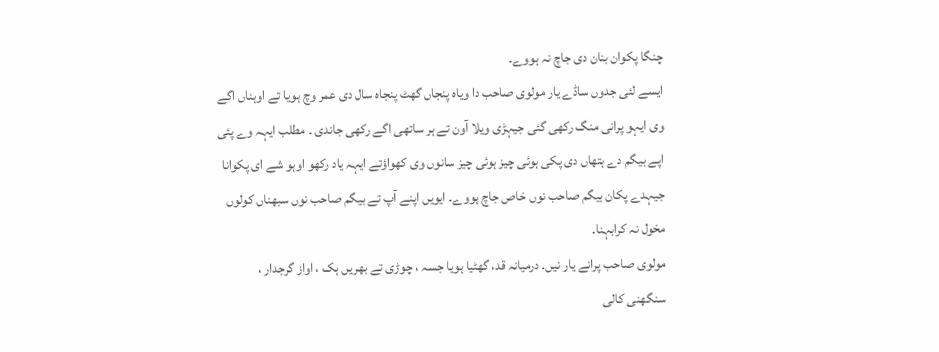چنگا پکوان بنان دی جاچ نہ ہووے۔
ایسے لئی جدوں ساڈے یار مولوی صاحب دا ویاہ پنجاں گھٹ پنجاہ سال دی عمر وچ ہویا تے اوہناں اگے وی ایہو پرانی منگ رکھی گئی جیہڑی ویلا آون تے ہر ساتھی اگے رکھی جاندی ۔ مطلب ایہہ وے پئی اپے بیگم دے ہتھاں دی پکی ہوئی چیز ہوئی چیز سانوں وی کھواؤتے ایہہ یاد رکھو اوہو شے ای پکوانا جیہدے پکان بیگم صاحب نوں خاص جاچ ہووے۔ ایویں اپنے آپ تے بیگم صاحب نوں سبھناں کولوں مخول نہ کرابہنا۔
مولوی صاحب پرانے یار نیں۔ درمیانہ قد، گھٹیا ہویا جسہ ، چوڑی تے بھریں ہک ، اواز گرجدار ، سنگھنی کالی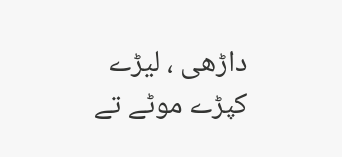داڑھی ، لیڑے کپڑے موٹے تے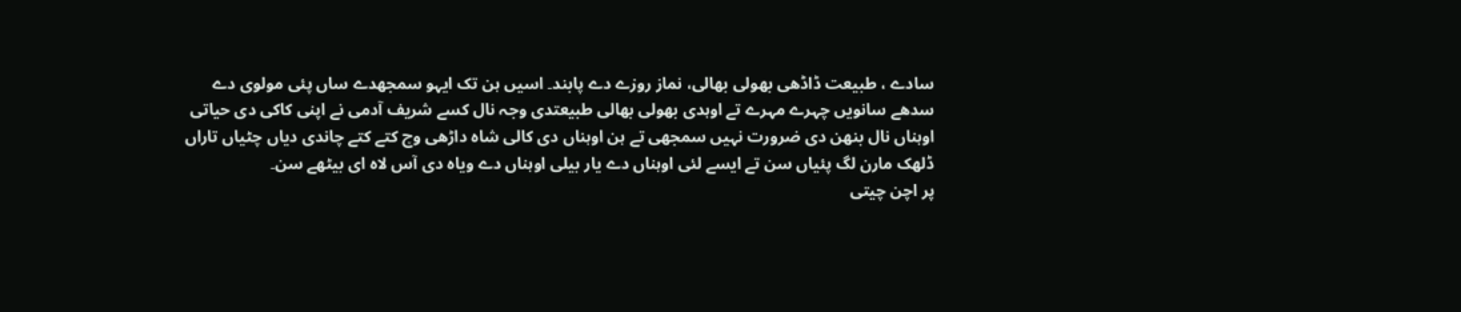سادے ، طبیعت ڈاڈھی بھولی بھالی، نماز روزے دے پابند۔ اسیں ہن تک ایہو سمجھدے ساں پئی مولوی دے سدھے سانویں چہرے مہرے تے اوہدی بھولی بھالی طبیعتدی وجہ نال کسے شریف آدمی نے اپنی کاکی دی حیاتی اوہناں نال بنھن دی ضرورت نہیں سمجھی تے ہن اوہناں دی کالی شاہ داڑھی وچ کتے کتے چاندی دیاں چٹیاں تاراں ڈلھک مارن لگ پئیاں سن تے ایسے لئی اوہناں دے یار بیلی اوہناں دے ویاہ دی آس لاہ ای بیٹھے سن۔
پر اچن چیتی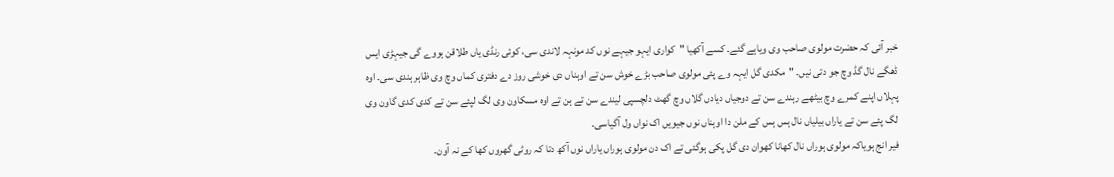خبر آئی کہ حضرت مولوی صاحب وی ویاہے گئے۔ کسے آکھیا "کواری ایہو جیہے نوں کد مونہہ لاندی سی، کوئی رنڈی یاں طلاقن ہووے گی جیہڑی ایس ڈھگے نال گڈ وچ جو دتی نیں۔ "مکدی گل ایہہ وے پئی مولوی صاحب بڑے خوش سن تے اوہناں دی خوشی روز دے دفتری کماں وچ وی ظاہر ہندی سی۔ اوہ پہلاں اپنے کمرے وچ بیٹھے رہندے سن تے دوجیاں دیادں گلاں وچ گھٹ دلچسپی لیندے سن تے ہن تے اوہ مسکاون وی لگ لپئے سن تے کدی کدی گاون وی لگ پئے سن تے یاراں بیلیاں نال ہس ہس کے ملن دا اوہناں نوں جیویں اک نواں ول آگیاسی۔
فیر انج ہویاکہ مولوی ہوراں نال کھانا کھوان دی گل پکی ہوگئی تے اک دن مولوی ہوراں یاراں نوں آکھ دتا کہ روٹی گھروں کھا کے نہ آون۔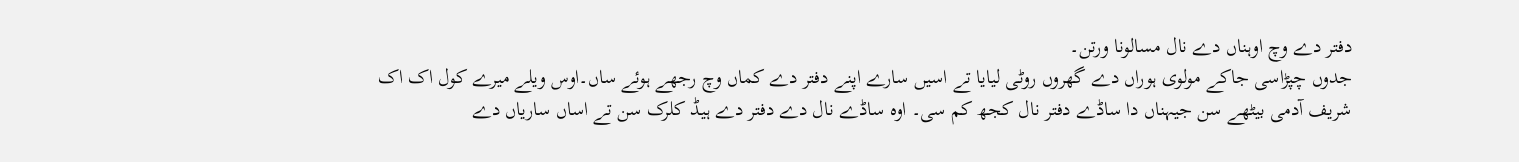دفتر دے وچ اوہناں دے نال مسالونا ورتن۔
جدوں چپڑاسی جاکے مولوی ہوراں دے گھروں روٹی لیایا تے اسیں سارے اپنے دفتر دے کماں وچ رجھے ہوئے ساں۔اوس ویلے میرے کول اک اک شریف آدمی بیٹھے سن جیہناں دا ساڈے دفتر نال کجھ کم سی۔ اوہ ساڈے نال دے دفتر دے ہیڈ کلرک سن تے اساں ساریاں دے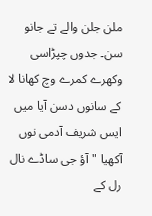ملن جلن والے تے جانو سن۔ جدوں چپڑاسی وکھرے کمرے وچ کھانا لا کے سانوں دسن آیا میں ایس شریف آدمی نوں آکھیا "آؤ جی ساڈے نال رل کے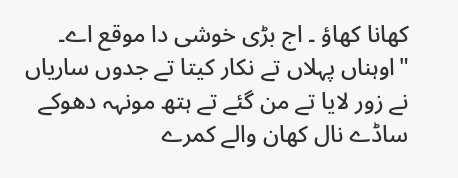کھانا کھاؤ ۔ اج بڑی خوشی دا موقع اے۔ "اوہناں پہلاں تے نکار کیتا تے جدوں ساریاں نے زور لایا تے من گئے تے ہتھ مونہہ دھوکے ساڈے نال کھان والے کمرے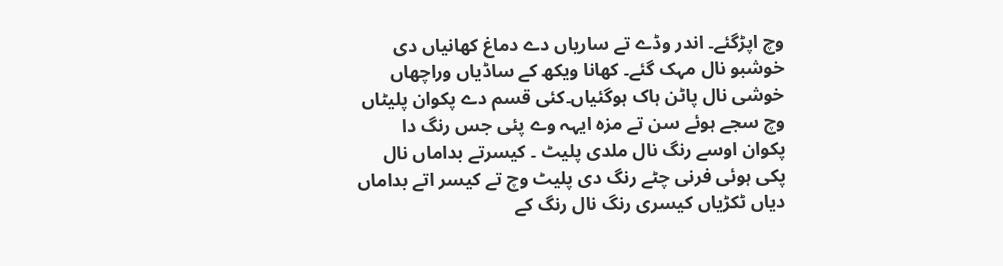وچ اپڑگئے۔ اندر وڈے تے ساریاں دے دماغ کھانیاں دی خوشبو نال مہک گئے۔ کھانا ویکھ کے ساڈیاں وراچھاں خوشی نال پاٹن ہاک ہوگئیاں۔کئی قسم دے پکوان پلیٹاں وچ سجے ہوئے سن تے مزہ ایہہ وے پئی جس رنگ دا پکوان اوسے رنگ نال ملدی پلیٹ ۔ کیسرتے بداماں نال پکی ہوئی فرنی چٹے رنگ دی پلیٹ وچ تے کیسر اتے بداماں دیاں ٹکڑیاں کیسری رنگ نال رنگ کے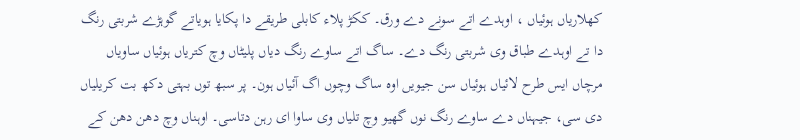کھلاریاں ہوئیاں ، اوہدے اتے سونے دے ورق۔ ککڑ پلاء کابلی طریقے دا پکایا ہویاتے گوہڑے شربتی رنگ دا تے اوہدے طباق وی شربتی رنگ دے۔ ساگ اتے ساوے رنگ دیاں پلیٹاں وچ کتریاں ہوئیاں ساویاں مرچاں ایس طرح لائیاں ہوئیاں سن جیویں اوہ ساگ وچوں اگ آئیاں ہون۔ پر سبھ توں بہتی دکھ بت کریلیاں دی سی، جیہناں دے ساوے رنگ نوں گھیو وچ تلیاں وی ساوا ای رہن دتاسی۔ اوہناں وچ دھن دھن کے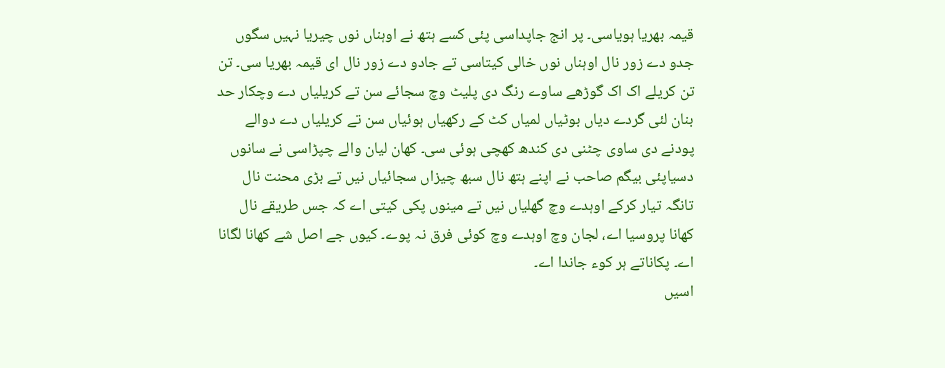قیمہ بھریا ہویاسی۔ پر انج جاپداسی پئی کسے ہتھ نے اوہناں نوں چیریا نہیں سگوں جدو دے زور نال اوہناں نوں خالی کیتاسی تے جادو دے زور نال ای قیمہ بھریا سی۔ تن تن کریلے اک اک گوڑھے ساوے رنگ دی پلیٹ وچ سجائے سن تے کریلیاں دے وچکار حد بنان لئی گردے دیاں بوٹیاں لمیاں کٹ کے رکھیاں ہوئیاں سن تے کریلیاں دے دوالے پودنے دی ساوی چٹنی دی کندھ کھچی ہوئی سی۔ کھان لیان والے چپڑاسی نے سانوں دسیاپئی بیگم صاحب نے اپنے ہتھ نال سبھ چیزاں سجائیاں نیں تے بڑی محنت نال تانگہ تیار کرکے اوہدے وچ گھلیاں نیں تے مینوں پکی کیتی اے کہ جس طریقے نال کھانا پروسیا اے، لجان وچ اوہدے وچ کوئی فرق نہ پوے۔ کیوں جے اصل شے کھانا لگانا اے۔ پکاناتے ہر کوء جاندا اے۔
اسیں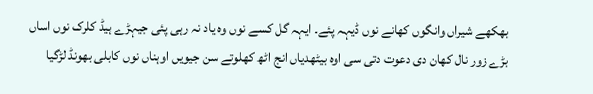بھکھے شیراں وانگوں کھانے نوں ڈیہہ پئے۔ ایہہ گل کسے نوں وہ یاد نہ رہی پئی جیہڑے ہیڈ کلرک نوں اساں بڑے زور نال کھان دی دعوت دتی سی اوہ بیٹھدیاں انج اٹھ کھلوتے سن جیویں اوہناں نوں کابلی بھونڈ لڑگیا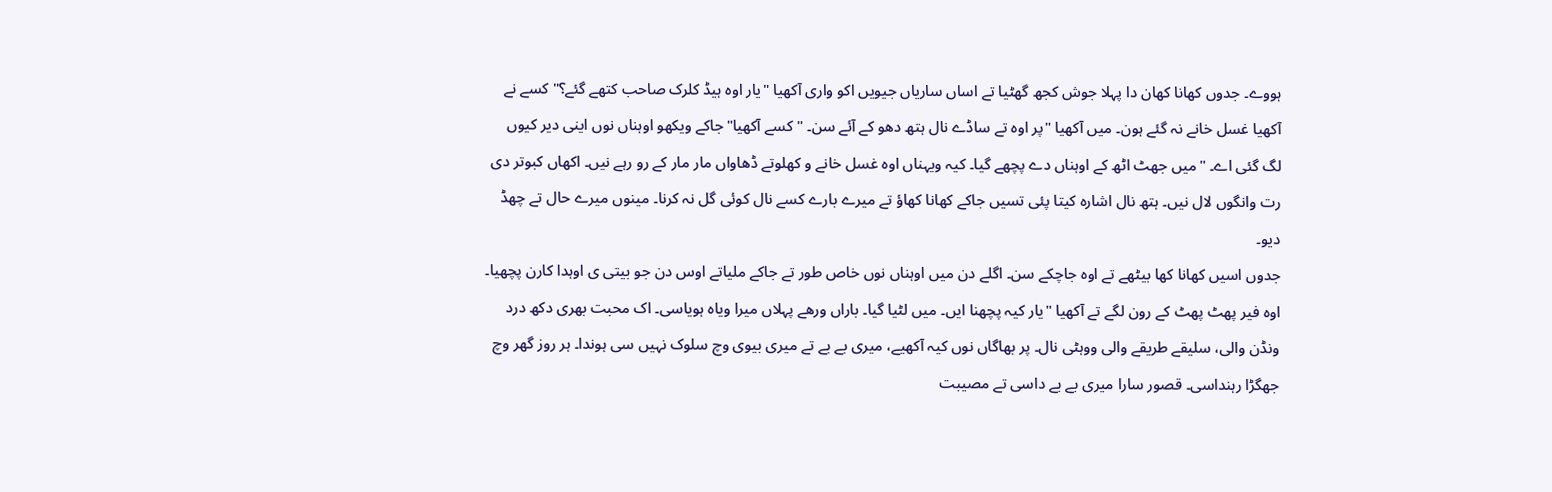ہووے۔ جدوں کھانا کھان دا پہلا جوش کجھ گھٹیا تے اساں ساریاں جیویں اکو واری آکھیا "یار اوہ ہیڈ کلرک صاحب کتھے گئے؟"کسے نے آکھیا غسل خانے نہ گئے ہون۔ میں آکھیا "پر اوہ تے ساڈے نال ہتھ دھو کے آئے سن۔ "کسے آکھیا"جاکے ویکھو اوہناں نوں اینی دیر کیوں لگ گئی اے۔ "میں جھٹ اٹھ کے اوہناں دے پچھے گیا۔ کیہ ویہناں اوہ غسل خانے و کھلوتے ڈھاواں مار مار کے رو رہے نیں۔ اکھاں کبوتر دی رت وانگوں لال نیں۔ ہتھ نال اشارہ کیتا پئی تسیں جاکے کھانا کھاؤ تے میرے بارے کسے نال کوئی گل نہ کرنا۔ مینوں میرے حال تے چھڈ دیو۔
جدوں اسیں کھانا کھا بیٹھے تے اوہ جاچکے سن۔ اگلے دن میں اوہناں نوں خاص طور تے جاکے ملیاتے اوس دن جو بیتی ی اوہدا کارن پچھیا۔ اوہ فیر پھٹ پھٹ کے رون لگے تے آکھیا "یار کیہ پچھنا ایں۔ میں لٹیا گیا۔ باراں ورھے پہلاں میرا ویاہ ہویاسی۔ اک محبت بھری دکھ درد ونڈن والی، سلیقے طریقے والی ووہٹی نال۔ پر بھاگاں نوں کیہ آکھیے، میری بے بے تے میری بیوی وچ سلوک نہیں سی ہوندا۔ ہر روز گھر وچ جھگڑا رہنداسی۔ قصور سارا میری بے بے داسی تے مصیبت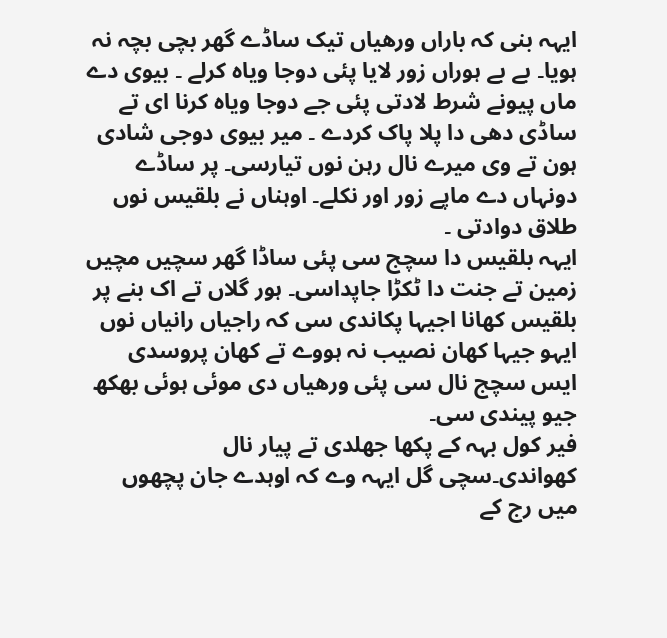ایہہ بنی کہ باراں ورھیاں تیک ساڈے گھر بچی بچہ نہ ہویا۔ بے بے ہوراں زور لایا پئی دوجا ویاہ کرلے ۔ بیوی دے ماں پیونے شرط لادتی پئی جے دوجا ویاہ کرنا ای تے ساڈی دھی دا پلا پاک کردے ۔ میر بیوی دوجی شادی ہون تے وی میرے نال رہن نوں تیارسی۔ پر ساڈے دونہاں دے ماپے زور اور نکلے۔ اوہناں نے بلقیس نوں طلاق دوادتی ۔
ایہہ بلقیس دا سچج سی پئی ساڈا گھر سچیں مچیں زمین تے جنت دا ٹکڑا جاپداسی۔ ہور گلاں تے اک بنے پر بلقیس کھانا اجیہا پکاندی سی کہ راجیاں رانیاں نوں ایہو جیہا کھان نصیب نہ ہووے تے کھان پروسدی ایس سچج نال سی پئی ورھیاں دی موئی ہوئی بھکھ جیو پیندی سی۔
فیر کول بہہ کے پکھا جھلدی تے پیار نال کھواندی۔سچی گل ایہہ وے کہ اوہدے جان پچھوں میں رج کے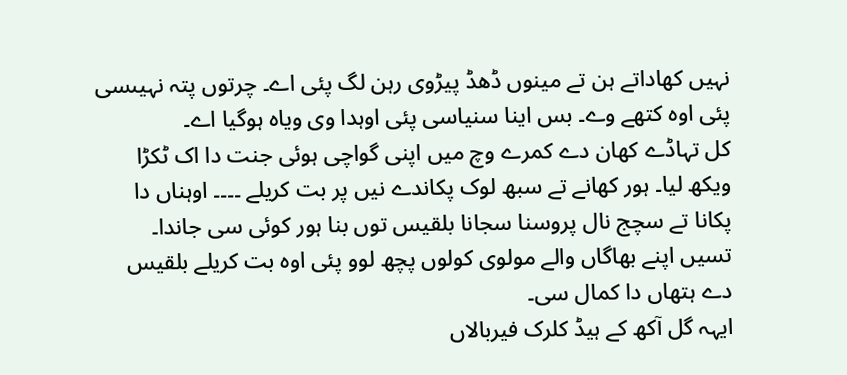نہیں کھاداتے ہن تے مینوں ڈھڈ پیڑوی رہن لگ پئی اے۔ چرتوں پتہ نہیںسی پئی اوہ کتھے وے۔ بس اینا سنیاسی پئی اوہدا وی ویاہ ہوگیا اے۔
کل تہاڈے کھان دے کمرے وچ میں اپنی گواچی ہوئی جنت دا اک ٹکڑا ویکھ لیا۔ ہور کھانے تے سبھ لوک پکاندے نیں پر بت کریلے ۔۔۔۔ اوہناں دا پکانا تے سچج نال پروسنا سجانا بلقیس توں بنا ہور کوئی سی جاندا۔ تسیں اپنے بھاگاں والے مولوی کولوں پچھ لوو پئی اوہ بت کریلے بلقیس دے ہتھاں دا کمال سی۔
ایہہ گل آکھ کے ہیڈ کلرک فیربالاں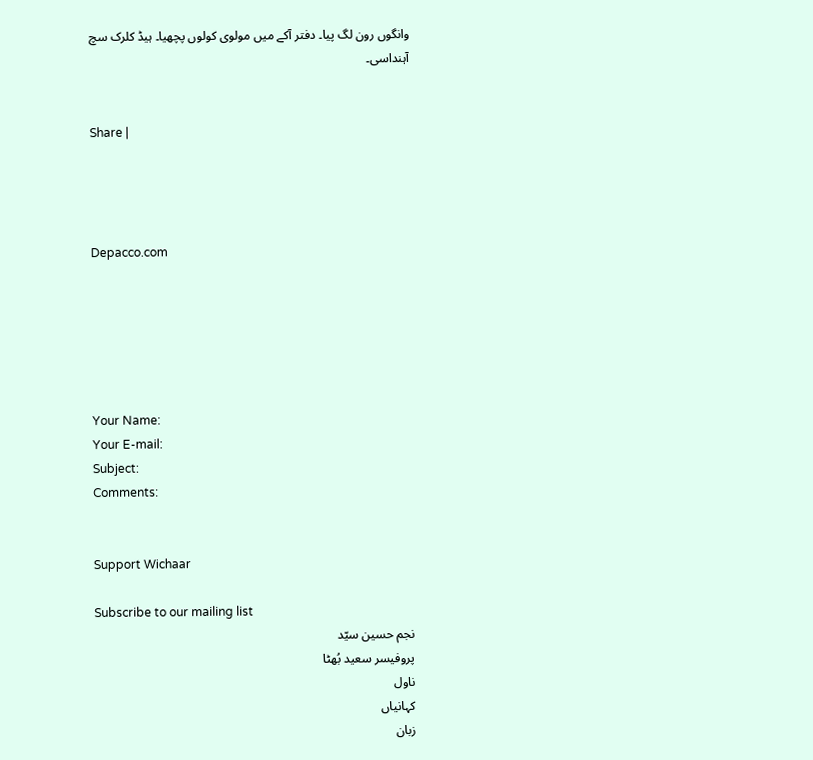وانگوں رون لگ پیا۔ دفتر آکے میں مولوی کولوں پچھیا۔ ہیڈ کلرک سچ آہنداسی۔


Share |




Depacco.com






Your Name:
Your E-mail:
Subject:
Comments:


Support Wichaar

Subscribe to our mailing list
نجم حسین سیّد
پروفیسر سعید بُھٹا
ناول
کہانیاں
زبان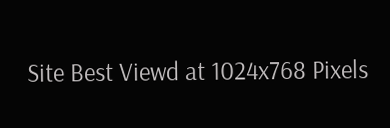Site Best Viewd at 1024x768 Pixels